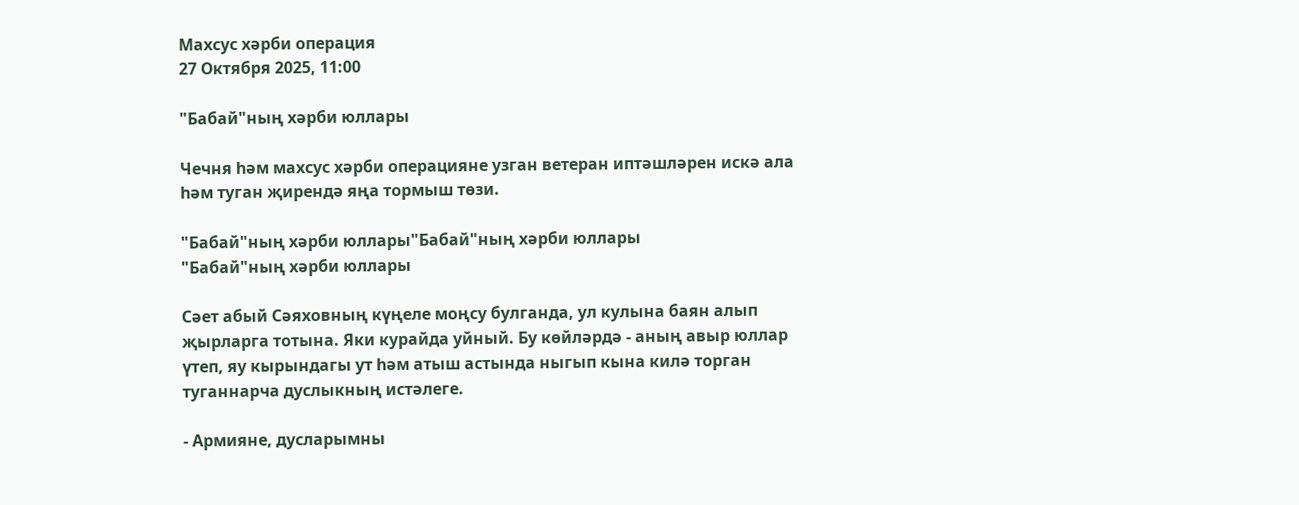Махсус хәрби операция
27 Октября 2025, 11:00

"Бабай"ның хәрби юллары

Чечня һәм махсус хәрби операцияне узган ветеран иптәшләрен искә ала һәм туган җирендә яңа тормыш төзи.

"Бабай"ның хәрби юллары"Бабай"ның хәрби юллары
"Бабай"ның хәрби юллары

Сәет абый Сәяховның күңеле моңсу булганда, ул кулына баян алып җырларга тотына. Яки курайда уйный. Бу көйләрдә - аның авыр юллар үтеп, яу кырындагы ут һәм атыш астында ныгып кына килә торган туганнарча дуслыкның истәлеге.

- Армияне, дусларымны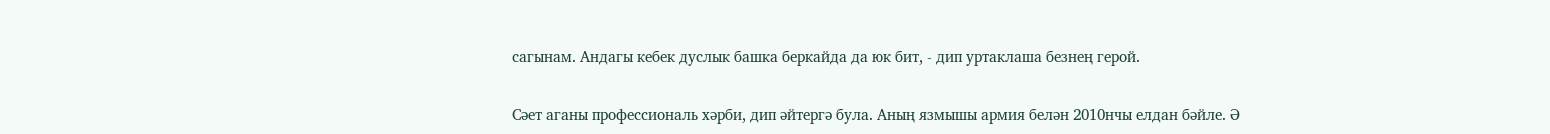сагынам. Андагы кебек дуслык башка беркайда да юк бит, - дип уртаклаша безнең герой.

Сәет аганы профессиональ хәрби, дип әйтергә була. Аның язмышы армия белән 2010нчы елдан бәйле. Ә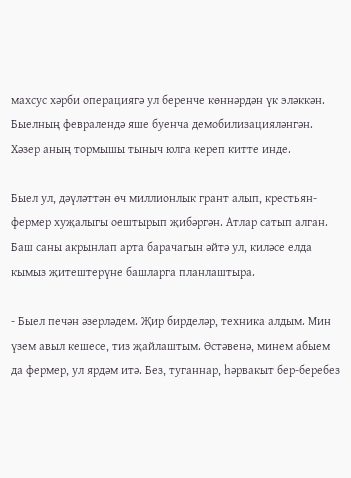махсус хәрби операциягә ул беренче көннәрдән үк эләккән. Быелның февралендә яше буенча демобилизацияләнгән. Хәзер аның тормышы тыныч юлга кереп китте инде.

Быел ул, дәүләттән өч миллионлык грант алып, крестьян-фермер хуҗалыгы оештырып җибәргән. Атлар сатып алган. Баш саны акрынлап арта барачагын әйтә ул, киләсе елда кымыз җитештерүне башларга планлаштыра.

- Быел печән әзерләдем. Җир бирделәр, техника алдым. Мин үзем авыл кешесе, тиз җайлаштым. Өстәвенә, минем абыем да фермер, ул ярдәм итә. Без, туганнар, һәрвакыт бер-беребез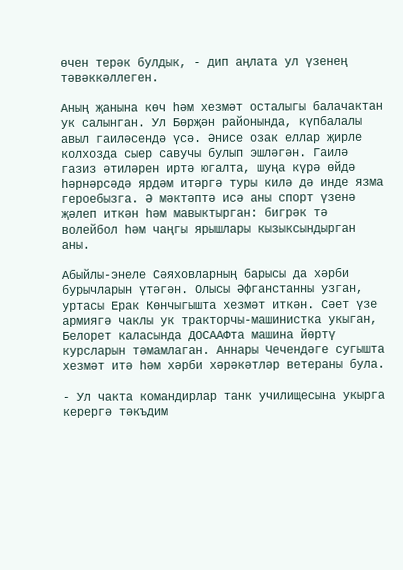өчен терәк булдык, - дип аңлата ул үзенең тәвәккәллеген.

Аның җанына көч һәм хезмәт осталыгы балачактан ук салынган. Ул Бөрҗән районында, күпбалалы авыл гаиләсендә үсә. Әнисе озак еллар җирле колхозда сыер савучы булып эшләгән. Гаилә газиз әтиләрен иртә югалта, шуңа күрә өйдә һәрнәрсәдә ярдәм итәргә туры килә дә инде язма героебызга. Ә мәктәптә исә аны спорт үзенә җәлеп иткән һәм мавыктырган: бигрәк тә волейбол һәм чаңгы ярышлары кызыксындырган аны.

Абыйлы-энеле Сәяховларның барысы да хәрби бурычларын үтәгән. Олысы Әфганстанны узган, уртасы Ерак Көнчыгышта хезмәт иткән. Сәет үзе армиягә чаклы ук тракторчы-машинистка укыган, Белорет каласында ДОСААФта машина йөртү курсларын тәмамлаган. Аннары Чечендәге сугышта хезмәт итә һәм хәрби хәрәкәтләр ветераны була.

- Ул чакта командирлар танк училищесына укырга керергә тәкъдим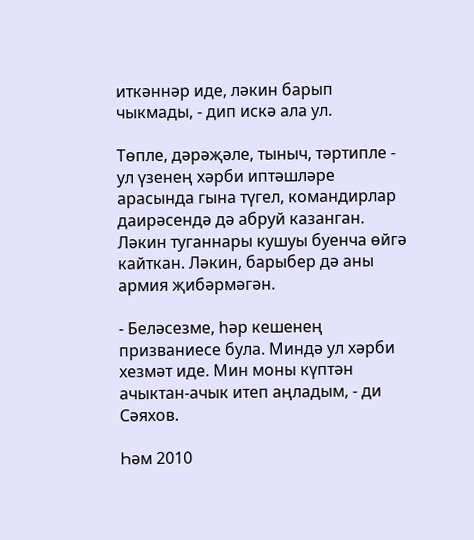иткәннәр иде, ләкин барып чыкмады, - дип искә ала ул.

Төпле, дәрәҗәле, тыныч, тәртипле - ул үзенең хәрби иптәшләре арасында гына түгел, командирлар даирәсендә дә абруй казанган. Ләкин туганнары кушуы буенча өйгә кайткан. Ләкин, барыбер дә аны армия җибәрмәгән.

- Беләсезме, һәр кешенең призваниесе була. Миндә ул хәрби хезмәт иде. Мин моны күптән ачыктан-ачык итеп аңладым, - ди Сәяхов.

Һәм 2010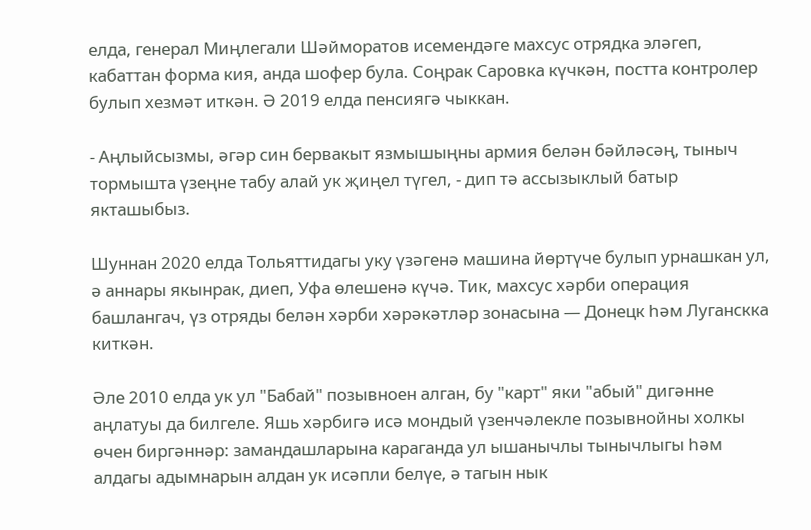елда, генерал Миңлегали Шәйморатов исемендәге махсус отрядка эләгеп, кабаттан форма кия, анда шофер була. Соңрак Саровка күчкән, постта контролер булып хезмәт иткән. Ә 2019 елда пенсиягә чыккан.

- Аңлыйсызмы, әгәр син бервакыт язмышыңны армия белән бәйләсәң, тыныч тормышта үзеңне табу алай ук җиңел түгел, - дип тә ассызыклый батыр якташыбыз.

Шуннан 2020 елда Тольяттидагы уку үзәгенә машина йөртүче булып урнашкан ул, ә аннары якынрак, диеп, Уфа өлешенә күчә. Тик, махсус хәрби операция башлангач, үз отряды белән хәрби хәрәкәтләр зонасына — Донецк һәм Луганскка киткән.

Әле 2010 елда ук ул "Бабай" позывноен алган, бу "карт" яки "абый" дигәнне аңлатуы да билгеле. Яшь хәрбигә исә мондый үзенчәлекле позывнойны холкы өчен биргәннәр: замандашларына караганда ул ышанычлы тынычлыгы һәм алдагы адымнарын алдан ук исәпли белүе, ә тагын нык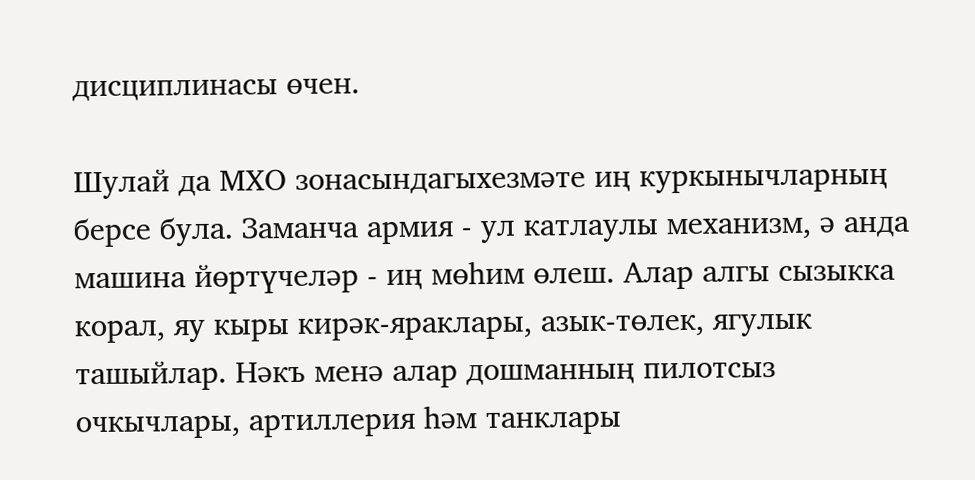дисциплинасы өчен.

Шулай да МХО зонасындагыхезмәте иң куркынычларның берсе була. Заманча армия - ул катлаулы механизм, ә анда машина йөртүчеләр - иң мөһим өлеш. Алар алгы сызыкка корал, яу кыры кирәк-яраклары, азык-төлек, ягулык ташыйлар. Нәкъ менә алар дошманның пилотсыз очкычлары, артиллерия һәм танклары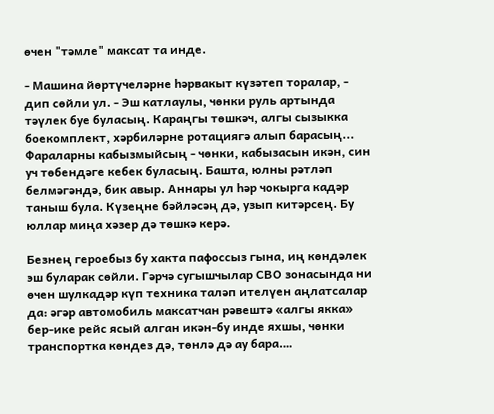өчен "тәмле" максат та инде.

- Машина йөртүчеләрне һәрвакыт күзәтеп торалар, - дип сөйли ул. - Эш катлаулы, чөнки руль артында тәүлек буе буласың. Караңгы төшкәч, алгы сызыкка боекомплект, хәрбиләрне ротациягә алып барасың... Фараларны кабызмыйсың - чөнки, кабызасын икән, син уч төбендәге кебек буласың. Башта, юлны рәтләп белмәгәндә, бик авыр. Аннары ул һәр чокырга кадәр таныш була. Күзеңне бәйләсәң дә, узып китәрсең. Бу юллар миңа хәзер дә төшкә керә.

Безнең героебыз бу хакта пафоссыз гына, иң көндәлек эш буларак сөйли. Гәрчә сугышчылар СВО зонасында ни өчен шулкадәр күп техника таләп ителүен аңлатсалар да: әгәр автомобиль максатчан рәвештә «алгы якка» бер-ике рейс ясый алган икән-бу инде яхшы, чөнки транспортка көндез дә, төнлә дә ау бара.…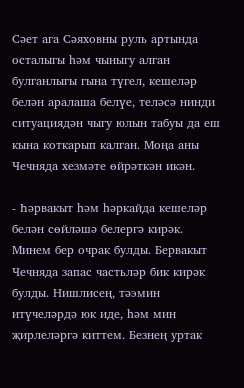Сәет ага Сәяховны руль артында осталыгы һәм чыныгу алган булганлыгы гына түгел, кешеләр белән аралаша белүе, теләсә нинди ситуациядән чыгу юлын табуы да еш кына коткарып калган. Моңа аны Чечняда хезмәте өйрәткән икән.

- Һәрвакыт һәм һәркайда кешеләр белән сөйләшә белергә кирәк. Минем бер очрак булды. Бервакыт Чечняда запас частьләр бик кирәк булды. Нишлисең, тәэмин итүчеләрдә юк иде, һәм мин җирлеләргә киттем. Безнең уртак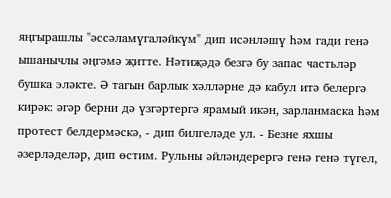яңгырашлы "әссәламүгаләйкүм" дип исәнләшү һәм гади генә ышанычлы әңгәмә җитте. Нәтиҗәдә безгә бу запас частьләр бушка эләкте. Ә тагын барлык хәлләрне дә кабул итә белергә кирәк: әгәр берни дә үзгәртергә ярамый икән, зарланмаска һәм протест белдермәскә, - дип билгеләде ул. - Безне яхшы әзерләделәр, дип өстим. Рульны әйләндерергә генә генә түгел,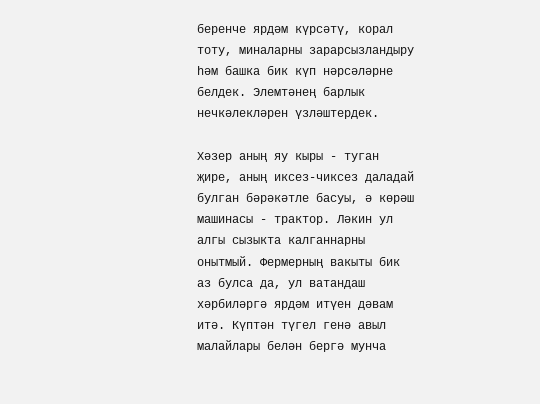беренче ярдәм күрсәтү, корал тоту, миналарны зарарсызландыру һәм башка бик күп нәрсәләрне белдек. Элемтәнең барлык нечкәлекләрен үзләштердек.

Хәзер аның яу кыры - туган җире, аның иксез-чиксез даладай булган бәрәкәтле басуы, ә көрәш машинасы - трактор. Ләкин ул алгы сызыкта калганнарны онытмый. Фермерның вакыты бик аз булса да, ул ватандаш хәрбиләргә ярдәм итүен дәвам итә. Күптән түгел генә авыл малайлары белән бергә мунча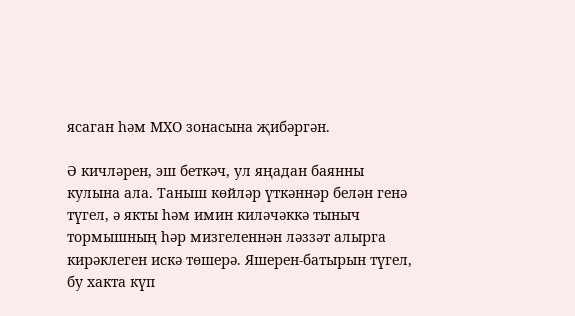ясаган һәм МХО зонасына җибәргән.

Ә кичләрен, эш беткәч, ул яңадан баянны кулына ала. Таныш көйләр үткәннәр белән генә түгел, ә якты һәм имин киләчәккә тыныч тормышның һәр мизгеленнән ләззәт алырга кирәклеген искә төшерә. Яшерен-батырын түгел, бу хакта күп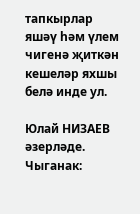тапкырлар яшәү һәм үлем чигенә җиткән кешеләр яхшы белә инде ул.

Юлай НИЗАЕВ әзерләде.
Чыганак: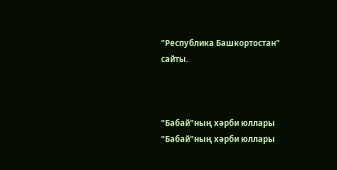"Республика Башкортостан" сайты.



"Бабай"ның хәрби юллары
"Бабай"ның хәрби юллары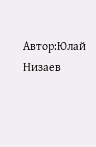Автор:Юлай Низаев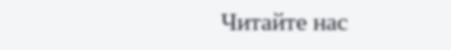Читайте нас